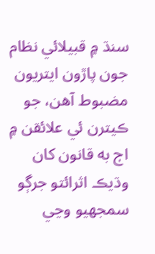سنڌ ۾ قبيلائي نظام جون پاڙون ايتريون مضبوط آهن، جو ڪيترن ئي علائقن ۾ اڄ به قانون کان وڌيڪ اثرائتو جرڳو سمجهيو وڃي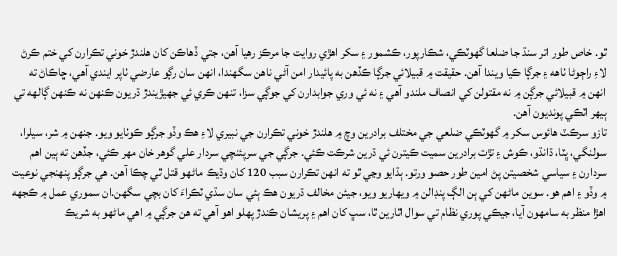ٿو. خاص طور اتر سنڌ جا ضلعا گهوٽڪي، شڪارپور، ڪشمور ۽ سکر اهڙي روايت جا مرڪز رهيا آهن، جتي ڏهاڪن کان هلندڙ خوني تڪرارن کي ختم ڪرڻ لاءِ راڄوڻا ٺاهه ۽ جرڳا ڪيا ويندا آهن. حقيقت ۾ قبيلائي جرڳا ڪڏهن به پائيدار امن آڻي ناهن سگهندا، انهن سان رڳو عارضي ٺاپر ايندي آهي، ڇاڪاڻ ته انهن ۾ قبيلائي جرڳن ۾ نه مقتولن کي انصاف ملندو آهي ۽ نه ئي وري جوابدارن کي جوڳي سزا، تنهن ڪري ئي جهيڙيندڙ ڌريون ڪنهن نه ڪنهن ڳالهه تي ٻيهر اٽڪي پونديون آهن.
تازو سرڪٽ هائوس سکر ۾ گهوٽڪي ضلعي جي مختلف برادرين وچ ۾ هلندڙ خوني تڪرارن جي نبيري لاءِ هڪ وڏو جرڳو ڪوٺايو ويو. جنهن ۾ شر، سيلرا، سولنگي، ڀٽا، ڌانڌو، ڪوش ۽ تڙت برادرين سميت ڪيترن ئي ڌرين شرڪت ڪئي. جرڳي جي سرپئنچي سردار علي گوهر خان مهر ڪئي، جڏهن ته ٻين اهم سردارن ۽ سياسي شخصيتن پڻ امين طور حصو ورتو. ٻڌايو وڃي ٿو ته انهن تڪرارن سبب 120 کان وڌيڪ ماڻهو قتل ٿي چڪا آهن. هي جرڳو پنهنجي نوعيت ۾ وڏو ۽ اهم هو. سوين ماڻهن کي ٻن الڳ پنڊالن ۾ ويهاريو ويو، جيئن مخالف ڌريون هڪ ٻئي سان سڌي ٽڪراءَ کان بچي سگهن.ان سموري عمل ۾ ڪجهه اهڙا منظر به سامهون آيا، جيڪي پوري نظام تي سوال اٿارين ٿا، سڀ کان اهم ۽ پريشان ڪندڙ پهلو اهو آهي ته هن جرڳي ۾ اهي ماڻهو به شريڪ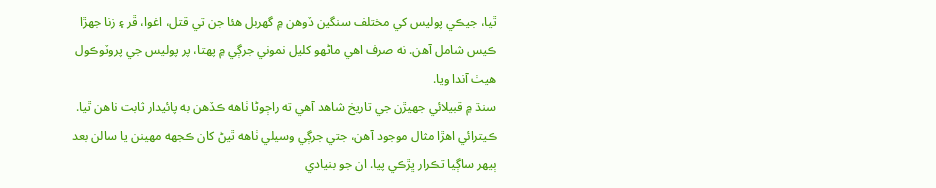ٿيا، جيڪي پوليس کي مختلف سنگين ڏوهن ۾ گهربل هئا جن تي قتل، اغوا، ڦر ۽ زنا جهڙا ڪيس شامل آهن. نه صرف اهي ماڻهو کليل نموني جرڳي ۾ پهتا، پر پوليس جي پروٽوڪول هيٺ آندا ويا.
سنڌ ۾ قبيلائي جهيڙن جي تاريخ شاهد آهي ته راڄوڻا ٺاهه ڪڏهن به پائيدار ثابت ناهن ٿيا. ڪيترائي اهڙا مثال موجود آهن، جتي جرڳي وسيلي ٺاهه ٿيڻ کان ڪجهه مهينن يا سالن بعد ٻيهر ساڳيا تڪرار ڀڙڪي پيا. ان جو بنيادي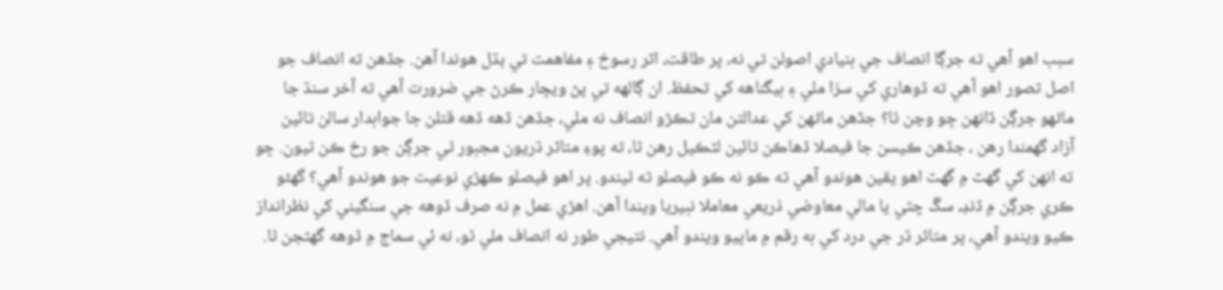سبب اهو آهي ته جرڳا انصاف جي بنيادي اصولن تي نه، پر طاقت، اثر رسوخ ۽ مفاهمت تي ٻڌل هوندا آهن. جڏهن ته انصاف جو اصل تصور اهو آهي ته ڏوهاري کي سزا ملي ۽ بيگناهه کي تحفظ. ان ڳالهه تي پڻ ويچار ڪرڻ جي ضرورت آهي ته آخر سنڌ جا ماڻهو جرڳن ڏانهن ڇو وڃن ٿا؟ جڏهن ماڻهن کي عدالتن مان تڪڙو انصاف نه ملي، جڏهن ڏهه ڏهه قتلن جا جوابدار سالن تائين آزاد گهمندا رهن ، جڏهن ڪيسن جا فيصلا ڏهاڪن تائين لٽڪيل رهن ٿا، ته پوءِ متاثر ڌريون مجبور ٿي جرڳن جو رخ ڪن ٿيون. ڇو ته انهن کي گهٽ ۾ گهٽ اهو يقين هوندو آهي ته ڪو نه ڪو فيصلو ته ٿيندو. پر اهو فيصلو ڪهڙي نوعيت جو هوندو آهي؟ گهڻو ڪري جرڳن ۾ ڏنڊ، سڱ چٽي يا مالي معاوضي ذريعي معاملا نبيريا ويندا آهن. اهڙي عمل ۾ نه صرف ڏوهه جي سنگيني کي نظرانداز ڪيو ويندو آهي، پر متاثر ڌر جي درد کي به رقم ۾ ماپيو ويندو آهي. نتيجي طور نه انصاف ملي ٿو، نه ئي سماج ۾ ڏوهه گهٽجن ٿا.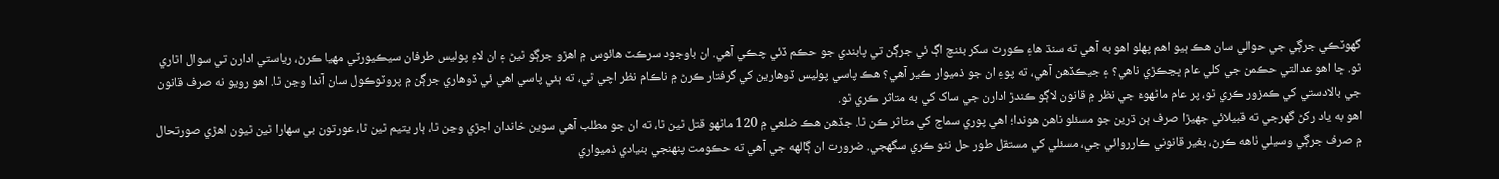گهوٽڪي جرڳي جي حوالي سان هڪ ٻيو اهم پهلو اهو به آهي ته سنڌ هاءِ ڪورٽ سکر بئنچ اڳ ئي جرڳن تي پابندي جو حڪم ڏئي چڪي آهي. ان باوجود سرڪٽ هائوس ۾ اهڙو جرڳو ٿيڻ ۽ ان لاءِ پوليس طرفان سيڪيورٽي مهيا ڪرڻ، رياستي ادارن تي سوال اٿاري ٿو. ڇا اهو عدالتي حڪمن جي کلي عام ڀڃڪڙي ناهي؟ ۽ جيڪڏهن آهي، ته پوءِ ان جو ذميوار ڪير آهي؟ هڪ پاسي پوليس ڏوهارين کي گرفتار ڪرڻ ۾ ناڪام نظر اچي ٿي، ته ٻئي پاسي اهي ئي ڏوهاري جرڳن ۾ پروٽوڪول سان آندا وڃن ٿا. اهو رويو نه صرف قانون جي بالادستي کي ڪمزور ڪري ٿو، پر عام ماڻهوءَ جي نظر ۾ قانون لاڳو ڪندڙ ادارن جي ساک کي به متاثر ڪري ٿو.
اهو به ياد رکڻ گهرجي ته قبيلائي جهيڙا صرف ٻن ڌرين جو مسئلو ناهن هوندا؛ اهي پوري سماج کي متاثر ڪن ٿا. جڏهن هڪ ضلعي ۾ 120 ماڻهو قتل ٿين ٿا، ته ان جو مطلب آهي سوين خاندان اجڙي وڃن ٿا، ٻار يتيم ٿين ٿا، عورتون بي سهارا ٿين ٿيون اهڙي صورتحال ۾ صرف جرڳي وسيلي ٺاهه ڪرڻ، بغير قانوني ڪارروائي جي، مسئلي کي مستقل طور حل نٿو ڪري سگهجي. ضرورت ان ڳالهه جي آهي ته حڪومت پنهنجي بنيادي ذميواري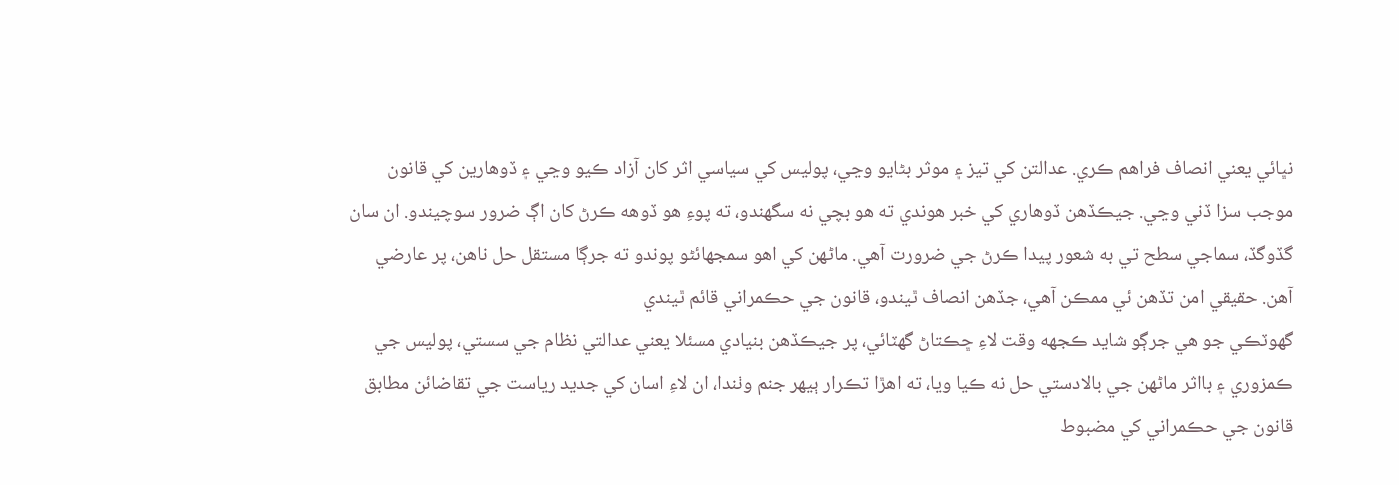نڀائي يعني انصاف فراهم ڪري. عدالتن کي تيز ۽ موثر بڻايو وڃي، پوليس کي سياسي اثر کان آزاد ڪيو وڃي ۽ ڏوهارين کي قانون موجب سزا ڏني وڃي. جيڪڏهن ڏوهاري کي خبر هوندي ته هو بچي نه سگهندو، ته پوءِ هو ڏوهه ڪرڻ کان اڳ ضرور سوچيندو. ان سان گڏوگڏ، سماجي سطح تي به شعور پيدا ڪرڻ جي ضرورت آهي. ماڻهن کي اهو سمجهائڻو پوندو ته جرڳا مستقل حل ناهن، پر عارضي آهن. حقيقي امن تڏهن ئي ممڪن آهي، جڏهن انصاف ٿيندو، قانون جي حڪمراني قائم ٿيندي
گهوٽڪي جو هي جرڳو شايد ڪجهه وقت لاءِ ڇڪتاڻ گهٽائي، پر جيڪڏهن بنيادي مسئلا يعني عدالتي نظام جي سستي، پوليس جي ڪمزوري ۽ بااثر ماڻهن جي بالادستي حل نه ڪيا ويا، ته اهڙا تڪرار ٻيهر جنم وٺندا، ان لاءِ اسان کي جديد رياست جي تقاضائن مطابق قانون جي حڪمراني کي مضبوط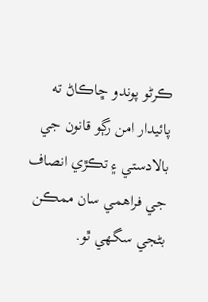ڪرڻو پوندو ڇاڪاڻ ته پائيدار امن رڳو قانون جي بالادستي ۽ تڪڙي انصاف جي فراهمي سان ممڪن بڻجي سگهي ٿو.